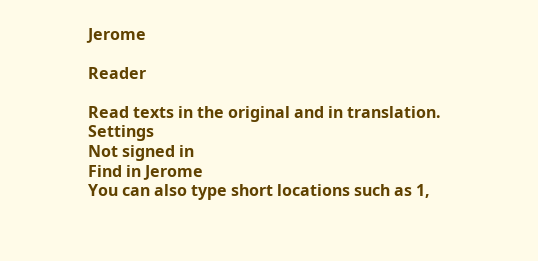Jerome

Reader

Read texts in the original and in translation.
Settings
Not signed in
Find in Jerome
You can also type short locations such as 1,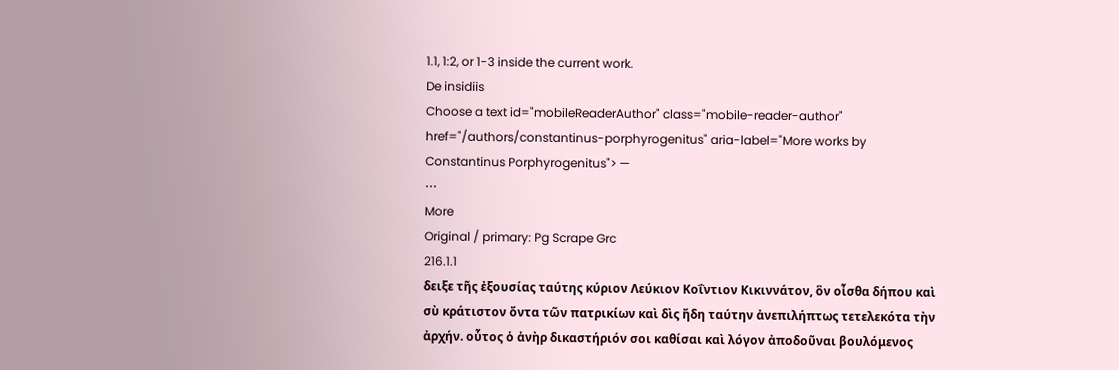1.1, 1:2, or 1-3 inside the current work.
De insidiis
Choose a text id="mobileReaderAuthor" class="mobile-reader-author" href="/authors/constantinus-porphyrogenitus" aria-label="More works by Constantinus Porphyrogenitus"> —
⋯
More
Original / primary: Pg Scrape Grc
216.1.1
δειξε τῆς ἐξουσίας ταύτης κύριον Λεύκιον Κοΐντιον Κικιννάτον, ὃν οἶσθα δήπου καὶ σὺ κράτιστον ὄντα τῶν πατρικίων καὶ δὶς ἤδη ταύτην ἀνεπιλήπτως τετελεκότα τὴν ἀρχήν. οὗτος ὁ ἀνὴρ δικαστήριόν σοι καθίσαι καὶ λόγον ἀποδοῦναι βουλόμενος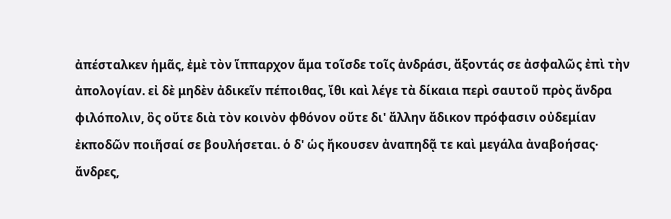ἀπέσταλκεν ἡμᾶς, ἐμὲ τὸν ἵππαρχον ἅμα τοῖσδε τοῖς ἀνδράσι, ἄξοντάς σε ἀσφαλῶς ἐπὶ τὴν ἀπολογίαν. εἰ δὲ μηδὲν ἀδικεῖν πέποιθας, ἴθι καὶ λέγε τὰ δίκαια περὶ σαυτοῦ πρὸς ἄνδρα φιλόπολιν, ὃς οὔτε διὰ τὸν κοινὸν φθόνον οὔτε δι' ἄλλην ἄδικον πρόφασιν οὐδεμίαν ἐκποδῶν ποιῆσαί σε βουλήσεται. ὁ δ' ὡς ἤκουσεν ἀναπηδᾷ τε καὶ μεγάλα ἀναβοήσας· ἄνδρες,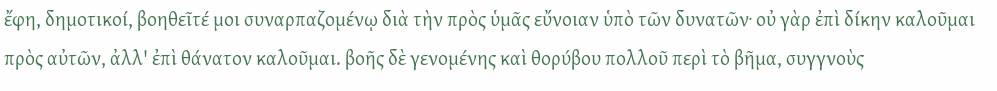ἔφη, δημοτικοί, βοηθεῖτέ μοι συναρπαζομένῳ διὰ τὴν πρὸς ὑμᾶς εὔνοιαν ὑπὸ τῶν δυνατῶν· οὐ γὰρ ἐπὶ δίκην καλοῦμαι πρὸς αὐτῶν, ἀλλ' ἐπὶ θάνατον καλοῦμαι. βοῆς δὲ γενομένης καὶ θορύβου πολλοῦ περὶ τὸ βῆμα, συγγνοὺς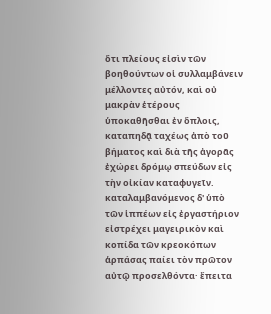ὅτι πλείους εἰσὶν τῶν βοηθούντων οἱ συλλαμβάνειν μέλλοντες αὐτόν, καὶ οὐ μακρὰν ἑτέρους ὑποκαθῆσθαι ἐν ὅπλοις, καταπηδᾷ ταχέως ἀπὸ τοῦ βήματος καὶ διὰ τῆς ἀγορᾶς ἐχώρει δρόμῳ σπεύδων εἰς τὴν οἰκίαν καταφυγεῖν. καταλαμβανόμενος δ' ὑπὸ τῶν ἱππέων εἰς ἐργαστήριον εἰστρέχει μαγειρικὸν καὶ κοπίδα τῶν κρεοκόπων ἁρπάσας παίει τὸν πρῶτον αὐτῷ προσελθόντα· ἔπειτα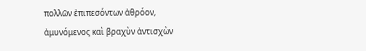πολλῶν ἐπιπεσόντων ἀθρόον, ἀμυνόμενος καὶ βραχὺν ἀντισχὼν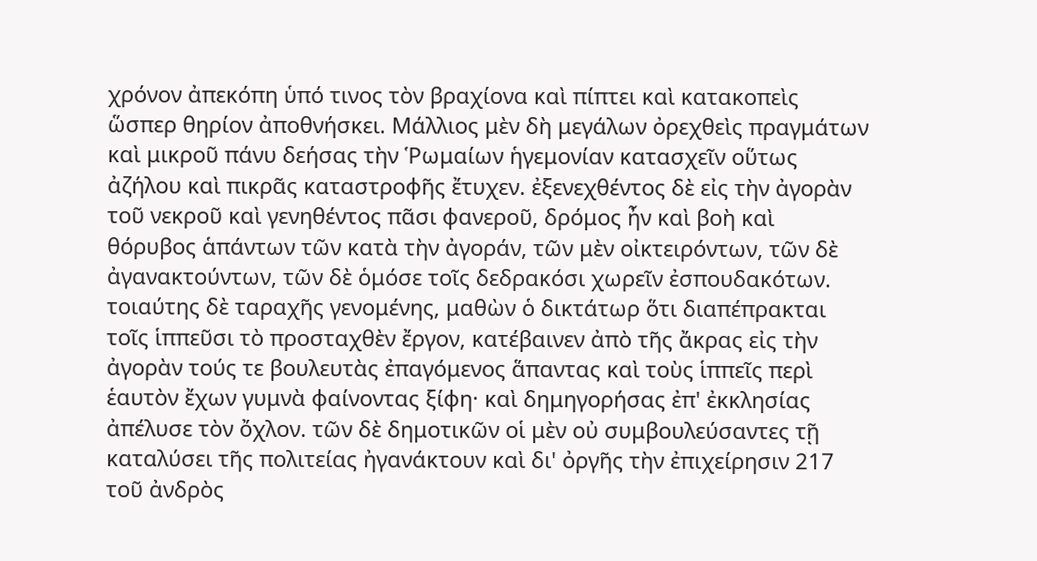χρόνον ἀπεκόπη ὑπό τινος τὸν βραχίονα καὶ πίπτει καὶ κατακοπεὶς ὥσπερ θηρίον ἀποθνήσκει. Μάλλιος μὲν δὴ μεγάλων ὀρεχθεὶς πραγμάτων καὶ μικροῦ πάνυ δεήσας τὴν Ῥωμαίων ἡγεμονίαν κατασχεῖν οὕτως ἀζήλου καὶ πικρᾶς καταστροφῆς ἔτυχεν. ἐξενεχθέντος δὲ εἰς τὴν ἀγορὰν τοῦ νεκροῦ καὶ γενηθέντος πᾶσι φανεροῦ, δρόμος ἦν καὶ βοὴ καὶ θόρυβος ἁπάντων τῶν κατὰ τὴν ἀγοράν, τῶν μὲν οἰκτειρόντων, τῶν δὲ ἀγανακτούντων, τῶν δὲ ὁμόσε τοῖς δεδρακόσι χωρεῖν ἐσπουδακότων. τοιαύτης δὲ ταραχῆς γενομένης, μαθὼν ὁ δικτάτωρ ὅτι διαπέπρακται τοῖς ἱππεῦσι τὸ προσταχθὲν ἔργον, κατέβαινεν ἀπὸ τῆς ἄκρας εἰς τὴν ἀγορὰν τούς τε βουλευτὰς ἐπαγόμενος ἅπαντας καὶ τοὺς ἱππεῖς περὶ ἑαυτὸν ἔχων γυμνὰ φαίνοντας ξίφη· καὶ δημηγορήσας ἐπ' ἐκκλησίας ἀπέλυσε τὸν ὄχλον. τῶν δὲ δημοτικῶν οἱ μὲν οὐ συμβουλεύσαντες τῇ καταλύσει τῆς πολιτείας ἠγανάκτουν καὶ δι' ὀργῆς τὴν ἐπιχείρησιν 217 τοῦ ἀνδρὸς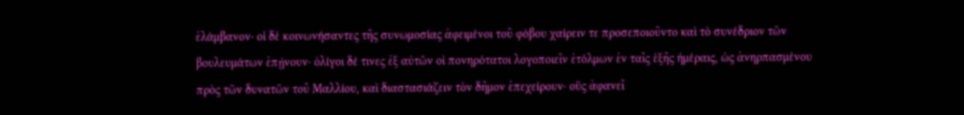ἐλάμβανον· οἱ δὲ κοινωνήσαντες τῆς συνωμοσίας ἀφειμένοι τοῦ φόβου χαίρειν τε προσεποιοῦντο καὶ τὸ συνέδριον τῶν βουλευμάτων ἐπῄνουν· ὀλίγοι δέ τινες ἐξ αὐτῶν οἱ πονηρότατοι λογοποιεῖν ἐτόλμων ἐν ταῖς ἑξῆς ἡμέραις, ὡς ἀνηρπασμένου πρὸς τῶν δυνατῶν τοῦ Μαλλίου, καὶ διαστασιάζειν τὸν δῆμον ἐπεχείρουν· οὓς ἀφανεῖ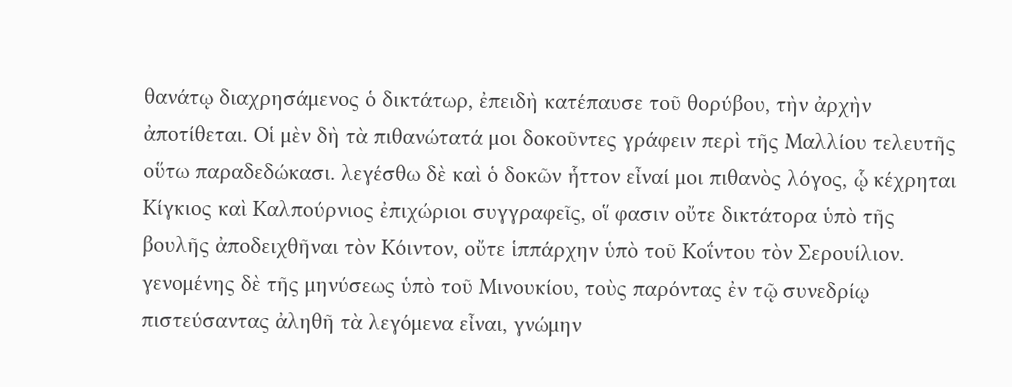θανάτῳ διαχρησάμενος ὁ δικτάτωρ, ἐπειδὴ κατέπαυσε τοῦ θορύβου, τὴν ἀρχὴν ἀποτίθεται. Οἱ μὲν δὴ τὰ πιθανώτατά μοι δοκοῦντες γράφειν περὶ τῆς Μαλλίου τελευτῆς οὕτω παραδεδώκασι. λεγέσθω δὲ καὶ ὁ δοκῶν ἧττον εἶναί μοι πιθανὸς λόγος, ᾧ κέχρηται Κίγκιος καὶ Καλπούρνιος ἐπιχώριοι συγγραφεῖς, οἵ φασιν οὔτε δικτάτορα ὑπὸ τῆς βουλῆς ἀποδειχθῆναι τὸν Κόιντον, οὔτε ἱππάρχην ὑπὸ τοῦ Κοΐντου τὸν Σερουίλιον. γενομένης δὲ τῆς μηνύσεως ὑπὸ τοῦ Μινουκίου, τοὺς παρόντας ἐν τῷ συνεδρίῳ πιστεύσαντας ἀληθῆ τὰ λεγόμενα εἶναι, γνώμην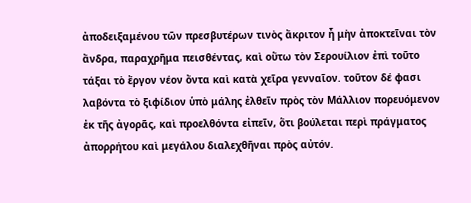ἀποδειξαμένου τῶν πρεσβυτέρων τινὸς ἄκριτον ἦ μὴν ἀποκτεῖναι τὸν ἄνδρα, παραχρῆμα πεισθέντας, καὶ οὕτω τὸν Σερουίλιον ἐπὶ τοῦτο τάξαι τὸ ἔργον νέον ὄντα καὶ κατὰ χεῖρα γενναῖον. τοῦτον δέ φασι λαβόντα τὸ ξιφίδιον ὑπὸ μάλης ἐλθεῖν πρὸς τὸν Μάλλιον πορευόμενον ἐκ τῆς ἀγορᾶς, καὶ προελθόντα εἰπεῖν, ὅτι βούλεται περὶ πράγματος ἀπορρήτου καὶ μεγάλου διαλεχθῆναι πρὸς αὐτόν.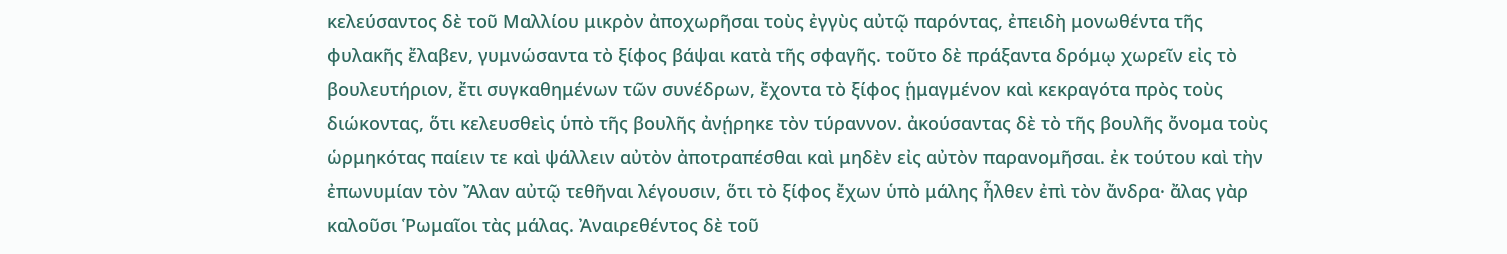κελεύσαντος δὲ τοῦ Μαλλίου μικρὸν ἀποχωρῆσαι τοὺς ἐγγὺς αὐτῷ παρόντας, ἐπειδὴ μονωθέντα τῆς φυλακῆς ἔλαβεν, γυμνώσαντα τὸ ξίφος βάψαι κατὰ τῆς σφαγῆς. τοῦτο δὲ πράξαντα δρόμῳ χωρεῖν εἰς τὸ βουλευτήριον, ἔτι συγκαθημένων τῶν συνέδρων, ἔχοντα τὸ ξίφος ᾑμαγμένον καὶ κεκραγότα πρὸς τοὺς διώκοντας, ὅτι κελευσθεὶς ὑπὸ τῆς βουλῆς ἀνῄρηκε τὸν τύραννον. ἀκούσαντας δὲ τὸ τῆς βουλῆς ὄνομα τοὺς ὡρμηκότας παίειν τε καὶ ψάλλειν αὐτὸν ἀποτραπέσθαι καὶ μηδὲν εἰς αὐτὸν παρανομῆσαι. ἐκ τούτου καὶ τὴν ἐπωνυμίαν τὸν Ἄλαν αὐτῷ τεθῆναι λέγουσιν, ὅτι τὸ ξίφος ἔχων ὑπὸ μάλης ἦλθεν ἐπὶ τὸν ἄνδρα· ἄλας γὰρ καλοῦσι Ῥωμαῖοι τὰς μάλας. Ἀναιρεθέντος δὲ τοῦ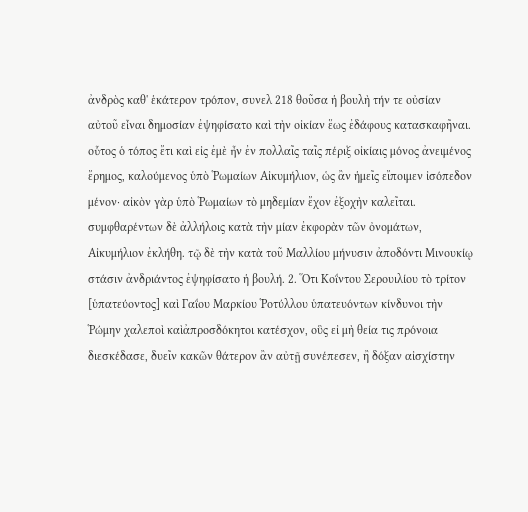ἀνδρὸς καθ' ἑκάτερον τρόπον, συνελ 218 θοῦσα ἡ βουλὴ τήν τε οὐσίαν αὐτοῦ εἶναι δημοσίαν ἐψηφίσατο καὶ τὴν οἰκίαν ἕως ἐδάφους κατασκαφῆναι. οὗτος ὁ τόπος ἔτι καὶ εἰς ἐμὲ ἦν ἐν πολλαῖς ταῖς πέριξ οἰκίαις μόνος ἀνειμένος ἔρημος, καλούμενος ὑπὸ Ῥωμαίων Αἰκυμήλιον, ὡς ἂν ἡμεῖς εἴποιμεν ἰσόπεδον μένον· αἰκὸν γὰρ ὑπὸ Ῥωμαίων τὸ μηδεμίαν ἔχον ἐξοχὴν καλεῖται. συμφθαρέντων δὲ ἀλλήλοις κατὰ τὴν μίαν ἐκφορὰν τῶν ὀνομάτων, Αἰκυμήλιον ἐκλήθη. τῷ δὲ τὴν κατὰ τοῦ Μαλλίου μήνυσιν ἀποδόντι Μινουκίῳ στάσιν ἀνδριάντος ἐψηφίσατο ἡ βουλή. 2. Ὅτι Κοΐντου Σερουιλίου τὸ τρίτον [ὑπατεύοντος] καὶ Γαΐου Μαρκίου Ῥοτύλλου ὑπατευόντων κίνδυνοι τὴν Ῥώμην χαλεποὶ καὶἀπροσδόκητοι κατέσχον, οὓς εἰ μὴ θεία τις πρόνοια διεσκέδασε, δυεῖν κακῶν θάτερον ἂν αὐτῇ συνέπεσεν, ἢ δόξαν αἰσχίστην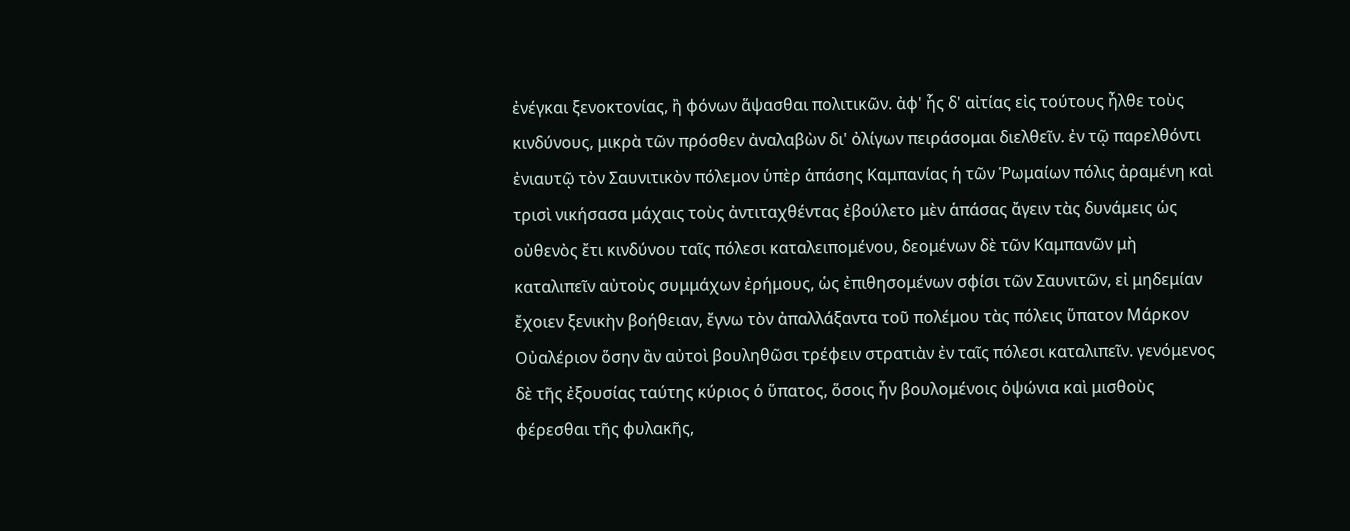ἐνέγκαι ξενοκτονίας, ἢ φόνων ἅψασθαι πολιτικῶν. ἀφ' ἧς δ' αἰτίας εἰς τούτους ἦλθε τοὺς κινδύνους, μικρὰ τῶν πρόσθεν ἀναλαβὼν δι' ὀλίγων πειράσομαι διελθεῖν. ἐν τῷ παρελθόντι ἐνιαυτῷ τὸν Σαυνιτικὸν πόλεμον ὑπὲρ ἁπάσης Καμπανίας ἡ τῶν Ῥωμαίων πόλις ἀραμένη καὶ τρισὶ νικήσασα μάχαις τοὺς ἀντιταχθέντας ἐβούλετο μὲν ἁπάσας ἄγειν τὰς δυνάμεις ὡς οὐθενὸς ἔτι κινδύνου ταῖς πόλεσι καταλειπομένου, δεομένων δὲ τῶν Καμπανῶν μὴ καταλιπεῖν αὐτοὺς συμμάχων ἐρήμους, ὡς ἐπιθησομένων σφίσι τῶν Σαυνιτῶν, εἰ μηδεμίαν ἔχοιεν ξενικὴν βοήθειαν, ἔγνω τὸν ἀπαλλάξαντα τοῦ πολέμου τὰς πόλεις ὕπατον Μάρκον Οὐαλέριον ὅσην ἂν αὐτοὶ βουληθῶσι τρέφειν στρατιὰν ἐν ταῖς πόλεσι καταλιπεῖν. γενόμενος δὲ τῆς ἐξουσίας ταύτης κύριος ὁ ὕπατος, ὅσοις ἦν βουλομένοις ὀψώνια καὶ μισθοὺς φέρεσθαι τῆς φυλακῆς,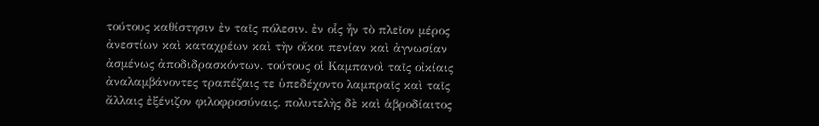τούτους καθίστησιν ἐν ταῖς πόλεσιν. ἐν οἷς ἦν τὸ πλεῖον μέρος ἀνεστίων καὶ καταχρέων καὶ τὴν οἴκοι πενίαν καὶ ἀγνωσίαν ἀσμένως ἀποδιδρασκόντων. τούτους οἱ Καμπανοὶ ταῖς οἰκίαις ἀναλαμβάνοντες τραπέζαις τε ὑπεδέχοντο λαμπραῖς καὶ ταῖς ἄλλαις ἐξένιζον φιλοφροσύναις. πολυτελὴς δὲ καὶ ἁβροδίαιτος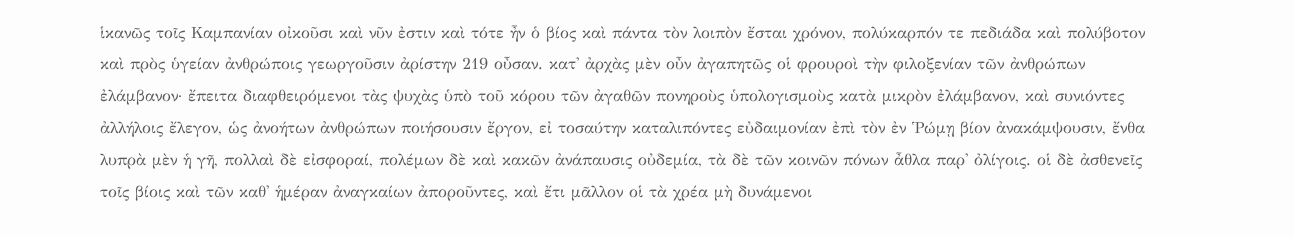ἱκανῶς τοῖς Καμπανίαν οἰκοῦσι καὶ νῦν ἐστιν καὶ τότε ἦν ὁ βίος καὶ πάντα τὸν λοιπὸν ἔσται χρόνον, πολύκαρπόν τε πεδιάδα καὶ πολύβοτον καὶ πρὸς ὑγείαν ἀνθρώποις γεωργοῦσιν ἀρίστην 219 οὖσαν. κατ' ἀρχὰς μὲν οὖν ἀγαπητῶς οἱ φρουροὶ τὴν φιλοξενίαν τῶν ἀνθρώπων ἐλάμβανον· ἔπειτα διαφθειρόμενοι τὰς ψυχὰς ὑπὸ τοῦ κόρου τῶν ἀγαθῶν πονηροὺς ὑπολογισμοὺς κατὰ μικρὸν ἐλάμβανον, καὶ συνιόντες ἀλλήλοις ἔλεγον, ὡς ἀνοήτων ἀνθρώπων ποιήσουσιν ἔργον, εἰ τοσαύτην καταλιπόντες εὐδαιμονίαν ἐπὶ τὸν ἐν Ῥώμῃ βίον ἀνακάμψουσιν, ἔνθα λυπρὰ μὲν ἡ γῆ, πολλαὶ δὲ εἰσφοραί, πολέμων δὲ καὶ κακῶν ἀνάπαυσις οὐδεμία, τὰ δὲ τῶν κοινῶν πόνων ἆθλα παρ' ὀλίγοις. οἱ δὲ ἀσθενεῖς τοῖς βίοις καὶ τῶν καθ' ἡμέραν ἀναγκαίων ἀποροῦντες, καὶ ἔτι μᾶλλον οἱ τὰ χρέα μὴ δυνάμενοι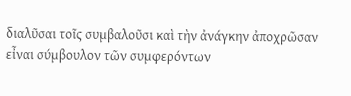διαλῦσαι τοῖς συμβαλοῦσι καὶ τὴν ἀνάγκην ἀποχρῶσαν εἶναι σύμβουλον τῶν συμφερόντων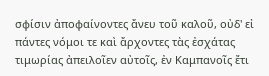σφίσιν ἀποφαίνοντες ἄνευ τοῦ καλοῦ, οὐδ' εἰ πάντες νόμοι τε καὶ ἄρχοντες τὰς ἐσχάτας τιμωρίας ἀπειλοῖεν αὐτοῖς, ἐν Καμπανοῖς ἔτι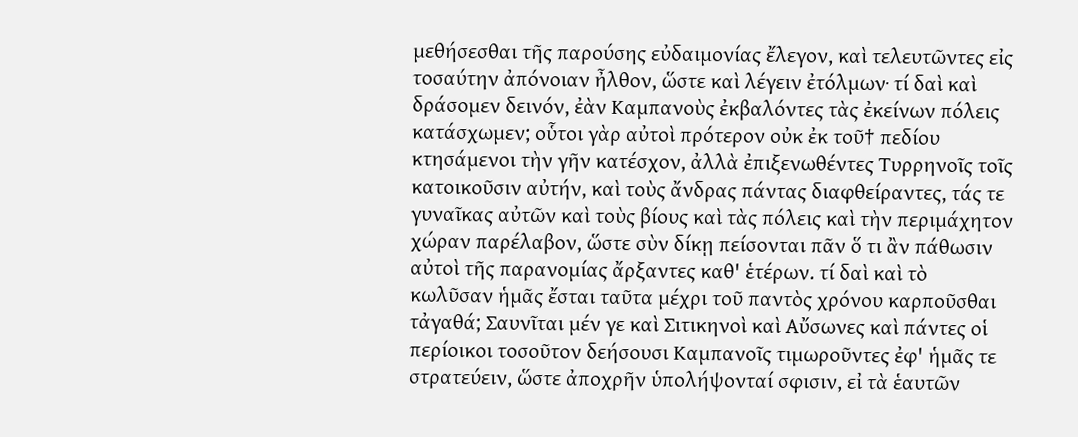μεθήσεσθαι τῆς παρούσης εὐδαιμονίας ἔλεγον, καὶ τελευτῶντες εἰς τοσαύτην ἀπόνοιαν ἦλθον, ὥστε καὶ λέγειν ἐτόλμων· τί δαὶ καὶ δράσομεν δεινόν, ἐὰν Καμπανοὺς ἐκβαλόντες τὰς ἐκείνων πόλεις κατάσχωμεν; οὗτοι γὰρ αὐτοὶ πρότερον οὐκ ἐκ τοῦ† πεδίου κτησάμενοι τὴν γῆν κατέσχον, ἀλλὰ ἐπιξενωθέντες Τυρρηνοῖς τοῖς κατοικοῦσιν αὐτήν, καὶ τοὺς ἄνδρας πάντας διαφθείραντες, τάς τε γυναῖκας αὐτῶν καὶ τοὺς βίους καὶ τὰς πόλεις καὶ τὴν περιμάχητον χώραν παρέλαβον, ὥστε σὺν δίκῃ πείσονται πᾶν ὅ τι ἂν πάθωσιν αὐτοὶ τῆς παρανομίας ἄρξαντες καθ' ἑτέρων. τί δαὶ καὶ τὸ κωλῦσαν ἡμᾶς ἔσται ταῦτα μέχρι τοῦ παντὸς χρόνου καρποῦσθαι τἀγαθά; Σαυνῖται μέν γε καὶ Σιτικηνοὶ καὶ Αὔσωνες καὶ πάντες οἱ περίοικοι τοσοῦτον δεήσουσι Καμπανοῖς τιμωροῦντες ἐφ' ἡμᾶς τε στρατεύειν, ὥστε ἀποχρῆν ὑπολήψονταί σφισιν, εἰ τὰ ἑαυτῶν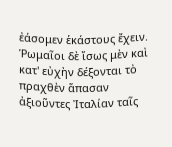ἐάσομεν ἑκάστους ἔχειν. Ῥωμαῖοι δὲ ἴσως μὲν καὶ κατ' εὐχὴν δέξονται τὸ πραχθὲν ἅπασαν ἀξιοῦντες Ἰταλίαν ταῖς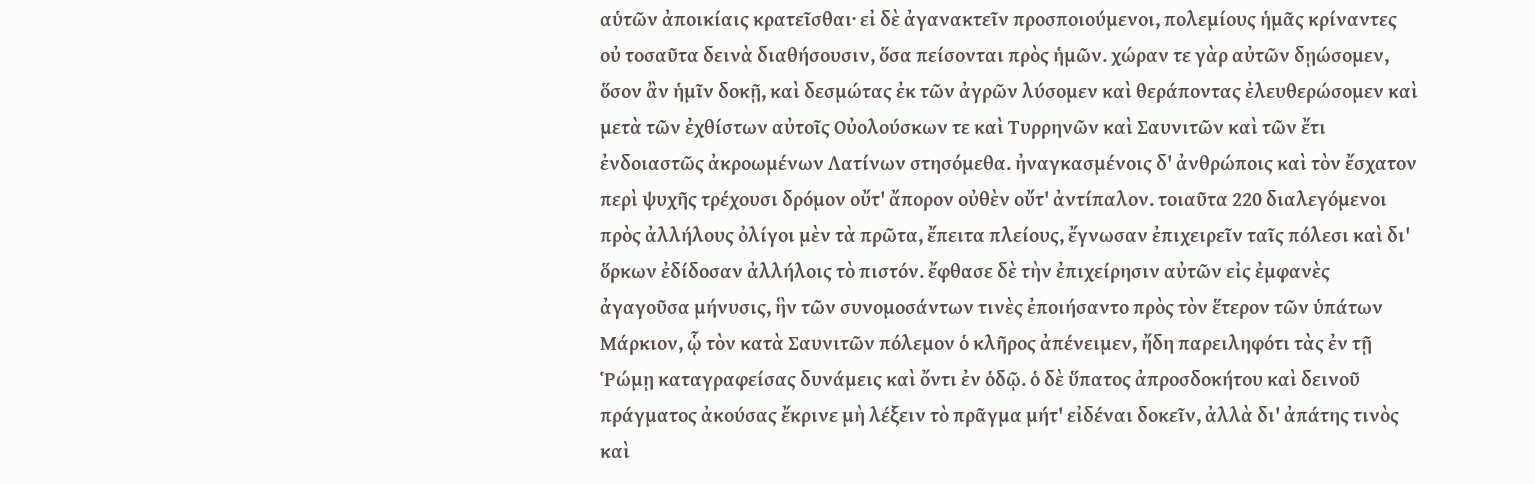αὑτῶν ἀποικίαις κρατεῖσθαι· εἰ δὲ ἀγανακτεῖν προσποιούμενοι, πολεμίους ἡμᾶς κρίναντες οὐ τοσαῦτα δεινὰ διαθήσουσιν, ὅσα πείσονται πρὸς ἡμῶν. χώραν τε γὰρ αὐτῶν δῃώσομεν, ὅσον ἂν ἡμῖν δοκῇ, καὶ δεσμώτας ἐκ τῶν ἀγρῶν λύσομεν καὶ θεράποντας ἐλευθερώσομεν καὶ μετὰ τῶν ἐχθίστων αὐτοῖς Οὐολούσκων τε καὶ Τυρρηνῶν καὶ Σαυνιτῶν καὶ τῶν ἔτι ἐνδοιαστῶς ἀκροωμένων Λατίνων στησόμεθα. ἠναγκασμένοις δ' ἀνθρώποις καὶ τὸν ἔσχατον περὶ ψυχῆς τρέχουσι δρόμον οὔτ' ἄπορον οὐθὲν οὔτ' ἀντίπαλον. τοιαῦτα 220 διαλεγόμενοι πρὸς ἀλλήλους ὀλίγοι μὲν τὰ πρῶτα, ἔπειτα πλείους, ἔγνωσαν ἐπιχειρεῖν ταῖς πόλεσι καὶ δι' ὅρκων ἐδίδοσαν ἀλλήλοις τὸ πιστόν. ἔφθασε δὲ τὴν ἐπιχείρησιν αὐτῶν εἰς ἐμφανὲς ἀγαγοῦσα μήνυσις, ἣν τῶν συνομοσάντων τινὲς ἐποιήσαντο πρὸς τὸν ἕτερον τῶν ὑπάτων Μάρκιον, ᾧ τὸν κατὰ Σαυνιτῶν πόλεμον ὁ κλῆρος ἀπένειμεν, ἤδη παρειληφότι τὰς ἐν τῇ Ῥώμῃ καταγραφείσας δυνάμεις καὶ ὄντι ἐν ὁδῷ. ὁ δὲ ὕπατος ἀπροσδοκήτου καὶ δεινοῦ πράγματος ἀκούσας ἔκρινε μὴ λέξειν τὸ πρᾶγμα μήτ' εἰδέναι δοκεῖν, ἀλλὰ δι' ἀπάτης τινὸς καὶ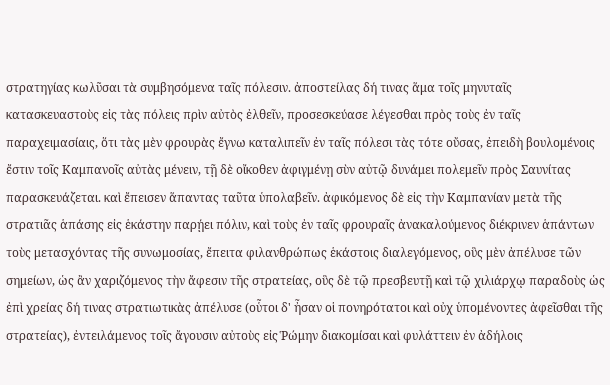στρατηγίας κωλῦσαι τὰ συμβησόμενα ταῖς πόλεσιν. ἀποστείλας δή τινας ἅμα τοῖς μηνυταῖς κατασκευαστοὺς εἰς τὰς πόλεις πρὶν αὐτὸς ἐλθεῖν, προσεσκεύασε λέγεσθαι πρὸς τοὺς ἐν ταῖς παραχειμασίαις, ὅτι τὰς μὲν φρουρὰς ἔγνω καταλιπεῖν ἐν ταῖς πόλεσι τὰς τότε οὔσας, ἐπειδὴ βουλομένοις ἔστιν τοῖς Καμπανοῖς αὐτὰς μένειν, τῇ δὲ οἴκοθεν ἀφιγμένῃ σὺν αὐτῷ δυνάμει πολεμεῖν πρὸς Σαυνίτας παρασκευάζεται. καὶ ἔπεισεν ἅπαντας ταῦτα ὑπολαβεῖν. ἀφικόμενος δὲ εἰς τὴν Καμπανίαν μετὰ τῆς στρατιᾶς ἁπάσης εἰς ἑκάστην παρῄει πόλιν, καὶ τοὺς ἐν ταῖς φρουραῖς ἀνακαλούμενος διέκρινεν ἁπάντων τοὺς μετασχόντας τῆς συνωμοσίας, ἔπειτα φιλανθρώπως ἑκάστοις διαλεγόμενος, οὓς μὲν ἀπέλυσε τῶν σημείων, ὡς ἂν χαριζόμενος τὴν ἄφεσιν τῆς στρατείας, οὓς δὲ τῷ πρεσβευτῇ καὶ τῷ χιλιάρχῳ παραδοὺς ὡς ἐπὶ χρείας δή τινας στρατιωτικὰς ἀπέλυσε (οὗτοι δ' ἦσαν οἱ πονηρότατοι καὶ οὐχ ὑπομένοντες ἀφεῖσθαι τῆς στρατείας), ἐντειλάμενος τοῖς ἄγουσιν αὐτοὺς εἰς Ῥώμην διακομίσαι καὶ φυλάττειν ἐν ἀδήλοις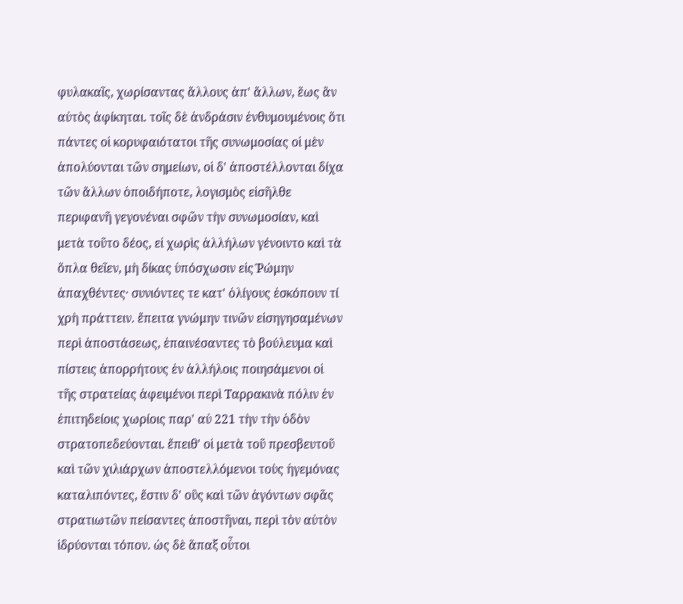φυλακαῖς, χωρίσαντας ἄλλους ἀπ' ἄλλων, ἕως ἂν αὐτὸς ἀφίκηται. τοῖς δὲ ἀνδράσιν ἐνθυμουμένοις ὅτι πάντες οἱ κορυφαιότατοι τῆς συνωμοσίας οἱ μὲν ἀπολύονται τῶν σημείων, οἱ δ' ἀποστέλλονται δίχα τῶν ἄλλων ὁποιδήποτε, λογισμὸς εἰσῆλθε περιφανῆ γεγονέναι σφῶν τὴν συνωμοσίαν, καὶ μετὰ τοῦτο δέος, εἰ χωρὶς ἀλλήλων γένοιντο καὶ τὰ ὅπλα θεῖεν, μὴ δίκας ὑπόσχωσιν εἰς Ῥώμην ἀπαχθέντες· συνιόντες τε κατ' ὀλίγους ἐσκόπουν τί χρὴ πράττειν. ἔπειτα γνώμην τινῶν εἰσηγησαμένων περὶ ἀποστάσεως, ἐπαινέσαντες τὸ βούλευμα καὶ πίστεις ἀπορρήτους ἐν ἀλλήλοις ποιησάμενοι οἱ τῆς στρατείας ἀφειμένοι περὶ Ταρρακινὰ πόλιν ἐν ἐπιτηδείοις χωρίοις παρ' αὐ 221 τὴν τὴν ὁδὸν στρατοπεδεύονται. ἔπειθ' οἱ μετὰ τοῦ πρεσβευτοῦ καὶ τῶν χιλιάρχων ἀποστελλόμενοι τοὺς ἡγεμόνας καταλιπόντες, ἔστιν δ' οὓς καὶ τῶν ἀγόντων σφᾶς στρατιωτῶν πείσαντες ἀποστῆναι, περὶ τὸν αὐτὸν ἱδρύονται τόπον. ὡς δὲ ἅπαξ οὗτοι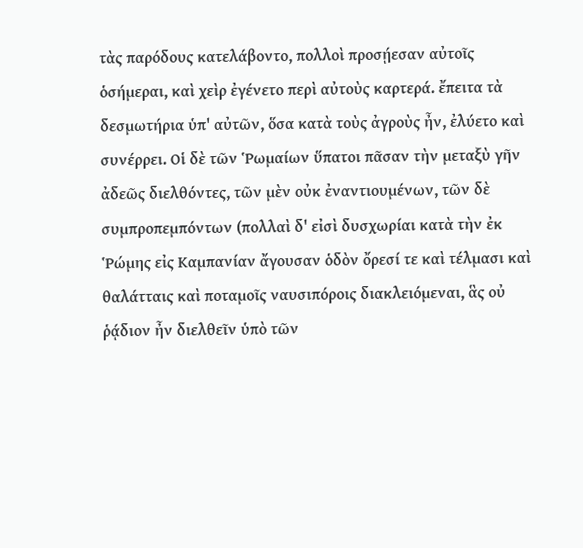τὰς παρόδους κατελάβοντο, πολλοὶ προσῄεσαν αὐτοῖς ὁσήμεραι, καὶ χεὶρ ἐγένετο περὶ αὐτοὺς καρτερά. ἔπειτα τὰ δεσμωτήρια ὑπ' αὐτῶν, ὅσα κατὰ τοὺς ἀγροὺς ἦν, ἐλύετο καὶ συνέρρει. Οἱ δὲ τῶν Ῥωμαίων ὕπατοι πᾶσαν τὴν μεταξὺ γῆν ἀδεῶς διελθόντες, τῶν μὲν οὐκ ἐναντιουμένων, τῶν δὲ συμπροπεμπόντων (πολλαὶ δ' εἰσὶ δυσχωρίαι κατὰ τὴν ἐκ Ῥώμης εἰς Καμπανίαν ἄγουσαν ὁδὸν ὄρεσί τε καὶ τέλμασι καὶ θαλάτταις καὶ ποταμοῖς ναυσιπόροις διακλειόμεναι, ἃς οὐ ῥᾴδιον ἦν διελθεῖν ὑπὸ τῶν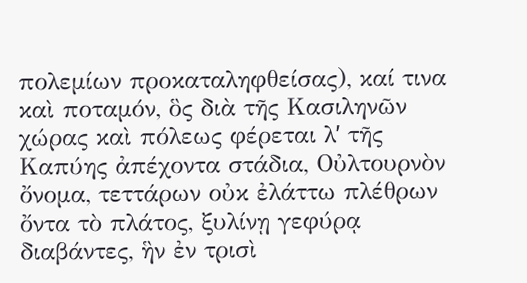πολεμίων προκαταληφθείσας), καί τινα καὶ ποταμόν, ὃς διὰ τῆς Κασιληνῶν χώρας καὶ πόλεως φέρεται λʹ τῆς Καπύης ἀπέχοντα στάδια, Οὐλτουρνὸν ὄνομα, τεττάρων οὐκ ἐλάττω πλέθρων ὄντα τὸ πλάτος, ξυλίνῃ γεφύρᾳ διαβάντες, ἣν ἐν τρισὶ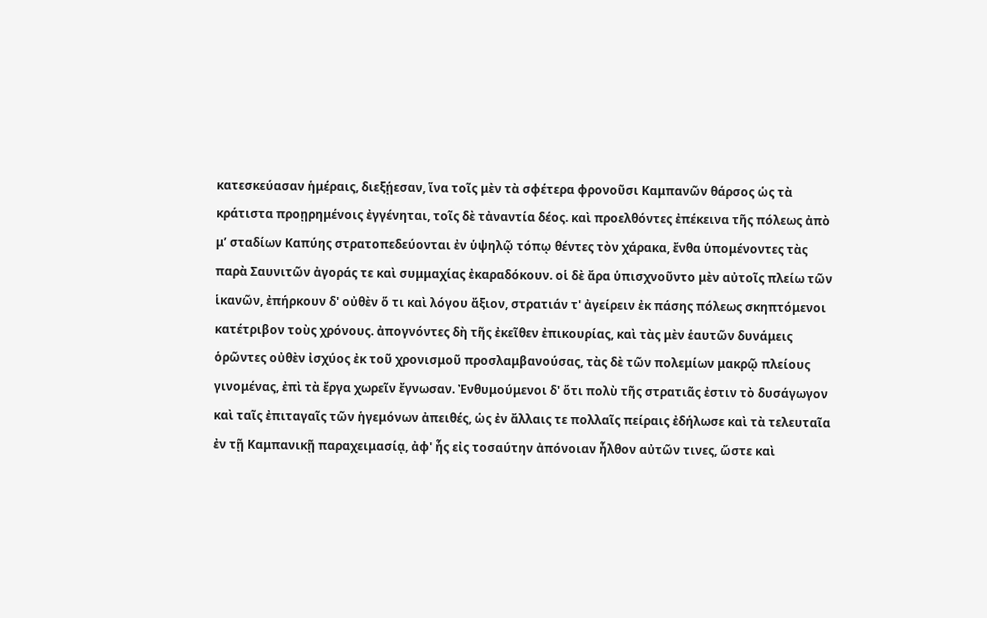κατεσκεύασαν ἡμέραις, διεξῄεσαν, ἵνα τοῖς μὲν τὰ σφέτερα φρονοῦσι Καμπανῶν θάρσος ὡς τὰ κράτιστα προῃρημένοις ἐγγένηται, τοῖς δὲ τἀναντία δέος. καὶ προελθόντες ἐπέκεινα τῆς πόλεως ἀπὸ μʹ σταδίων Καπύης στρατοπεδεύονται ἐν ὑψηλῷ τόπῳ θέντες τὸν χάρακα, ἔνθα ὑπομένοντες τὰς παρὰ Σαυνιτῶν ἀγοράς τε καὶ συμμαχίας ἐκαραδόκουν. οἱ δὲ ἄρα ὑπισχνοῦντο μὲν αὐτοῖς πλείω τῶν ἱκανῶν, ἐπήρκουν δ' οὐθὲν ὅ τι καὶ λόγου ἄξιον, στρατιάν τ' ἀγείρειν ἐκ πάσης πόλεως σκηπτόμενοι κατέτριβον τοὺς χρόνους. ἀπογνόντες δὴ τῆς ἐκεῖθεν ἐπικουρίας, καὶ τὰς μὲν ἑαυτῶν δυνάμεις ὁρῶντες οὐθὲν ἰσχύος ἐκ τοῦ χρονισμοῦ προσλαμβανούσας, τὰς δὲ τῶν πολεμίων μακρῷ πλείους γινομένας, ἐπὶ τὰ ἔργα χωρεῖν ἔγνωσαν. Ἐνθυμούμενοι δ' ὅτι πολὺ τῆς στρατιᾶς ἐστιν τὸ δυσάγωγον καὶ ταῖς ἐπιταγαῖς τῶν ἡγεμόνων ἀπειθές, ὡς ἐν ἄλλαις τε πολλαῖς πείραις ἐδήλωσε καὶ τὰ τελευταῖα ἐν τῇ Καμπανικῇ παραχειμασίᾳ, ἀφ' ἧς εἰς τοσαύτην ἀπόνοιαν ἦλθον αὐτῶν τινες, ὥστε καὶ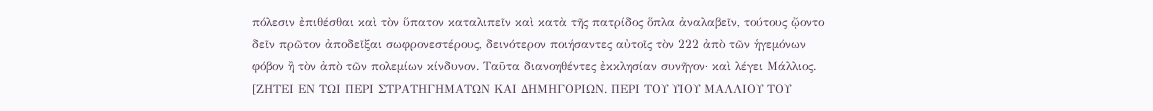πόλεσιν ἐπιθέσθαι καὶ τὸν ὕπατον καταλιπεῖν καὶ κατὰ τῆς πατρίδος ὅπλα ἀναλαβεῖν, τούτους ᾤοντο δεῖν πρῶτον ἀποδεῖξαι σωφρονεστέρους, δεινότερον ποιήσαντες αὐτοῖς τὸν 222 ἀπὸ τῶν ἡγεμόνων φόβον ἢ τὸν ἀπὸ τῶν πολεμίων κίνδυνον. Ταῦτα διανοηθέντες ἐκκλησίαν συνῆγον· καὶ λέγει Μάλλιος. [ΖΗΤΕΙ ΕΝ ΤΩΙ ΠΕΡΙ ΣΤΡΑΤΗΓΗΜΑΤΩΝ ΚΑΙ ΔΗΜΗΓΟΡΙΩΝ. ΠΕΡΙ ΤΟΥ ΥΙΟΥ ΜΑΛΛΙΟΥ ΤΟΥ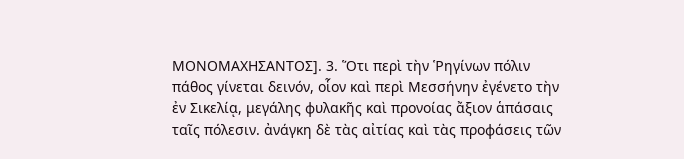ΜΟΝΟΜΑΧΗΣΑΝΤΟΣ]. 3. Ὅτι περὶ τὴν Ῥηγίνων πόλιν πάθος γίνεται δεινόν, οἷον καὶ περὶ Μεσσήνην ἐγένετο τὴν ἐν Σικελίᾳ, μεγάλης φυλακῆς καὶ προνοίας ἄξιον ἁπάσαις ταῖς πόλεσιν. ἀνάγκη δὲ τὰς αἰτίας καὶ τὰς προφάσεις τῶν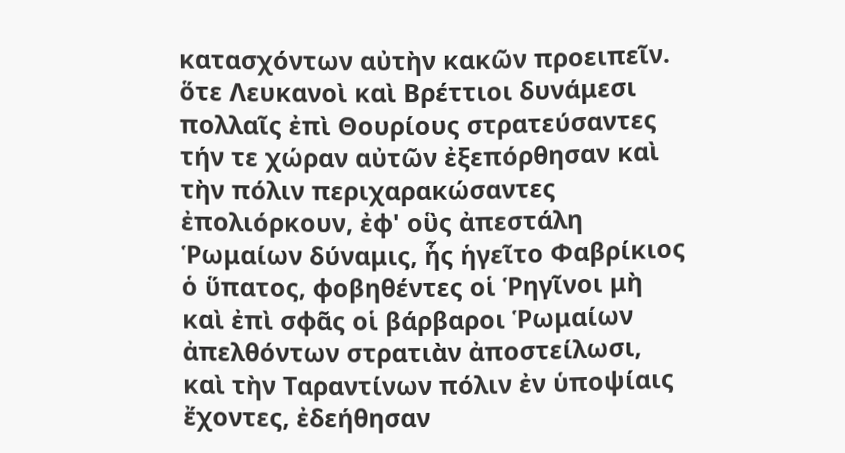κατασχόντων αὐτὴν κακῶν προειπεῖν. ὅτε Λευκανοὶ καὶ Βρέττιοι δυνάμεσι πολλαῖς ἐπὶ Θουρίους στρατεύσαντες τήν τε χώραν αὐτῶν ἐξεπόρθησαν καὶ τὴν πόλιν περιχαρακώσαντες ἐπολιόρκουν, ἐφ' οὓς ἀπεστάλη Ῥωμαίων δύναμις, ἧς ἡγεῖτο Φαβρίκιος ὁ ὕπατος, φοβηθέντες οἱ Ῥηγῖνοι μὴ καὶ ἐπὶ σφᾶς οἱ βάρβαροι Ῥωμαίων ἀπελθόντων στρατιὰν ἀποστείλωσι, καὶ τὴν Ταραντίνων πόλιν ἐν ὑποψίαις ἔχοντες, ἐδεήθησαν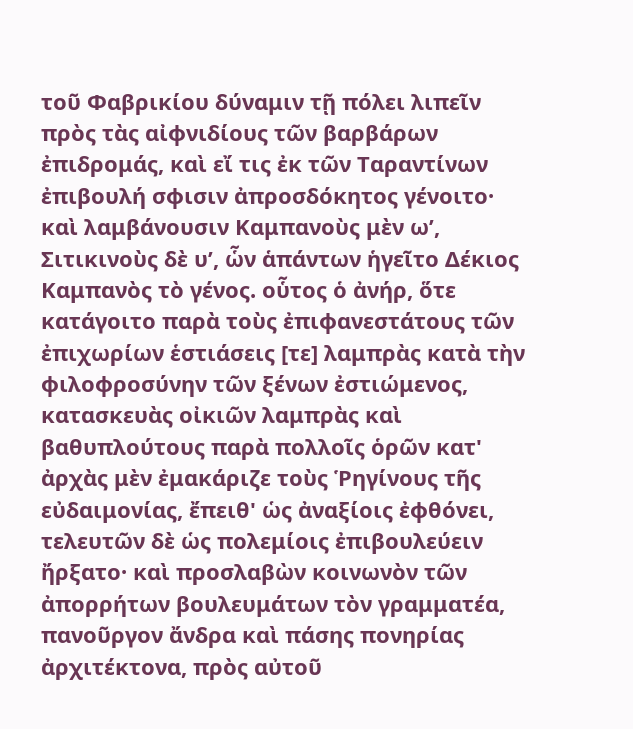τοῦ Φαβρικίου δύναμιν τῇ πόλει λιπεῖν πρὸς τὰς αἰφνιδίους τῶν βαρβάρων ἐπιδρομάς, καὶ εἴ τις ἐκ τῶν Ταραντίνων ἐπιβουλή σφισιν ἀπροσδόκητος γένοιτο· καὶ λαμβάνουσιν Καμπανοὺς μὲν ωʹ, Σιτικινοὺς δὲ υʹ, ὧν ἁπάντων ἡγεῖτο Δέκιος Καμπανὸς τὸ γένος. οὗτος ὁ ἀνήρ, ὅτε κατάγοιτο παρὰ τοὺς ἐπιφανεστάτους τῶν ἐπιχωρίων ἑστιάσεις [τε] λαμπρὰς κατὰ τὴν φιλοφροσύνην τῶν ξένων ἐστιώμενος, κατασκευὰς οἰκιῶν λαμπρὰς καὶ βαθυπλούτους παρὰ πολλοῖς ὁρῶν κατ' ἀρχὰς μὲν ἐμακάριζε τοὺς Ῥηγίνους τῆς εὐδαιμονίας, ἔπειθ' ὡς ἀναξίοις ἐφθόνει, τελευτῶν δὲ ὡς πολεμίοις ἐπιβουλεύειν ἤρξατο· καὶ προσλαβὼν κοινωνὸν τῶν ἀπορρήτων βουλευμάτων τὸν γραμματέα, πανοῦργον ἄνδρα καὶ πάσης πονηρίας ἀρχιτέκτονα, πρὸς αὐτοῦ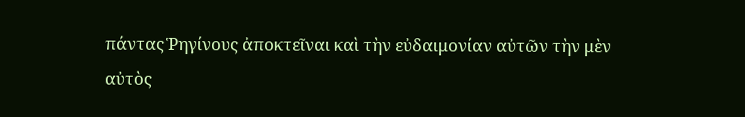πάντας Ῥηγίνους ἀποκτεῖναι καὶ τὴν εὐδαιμονίαν αὐτῶν τὴν μὲν αὐτὸς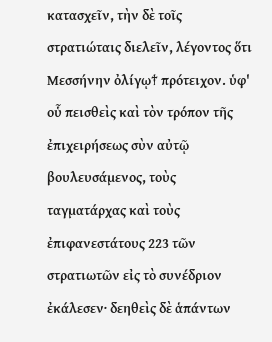κατασχεῖν, τὴν δὲ τοῖς στρατιώταις διελεῖν, λέγοντος ὅτι Μεσσήνην ὀλίγῳ† πρότειχον. ὑφ' οὗ πεισθεὶς καὶ τὸν τρόπον τῆς ἐπιχειρήσεως σὺν αὐτῷ βουλευσάμενος, τοὺς ταγματάρχας καὶ τοὺς ἐπιφανεστάτους 223 τῶν στρατιωτῶν εἰς τὸ συνέδριον ἐκάλεσεν· δεηθεὶς δὲ ἁπάντων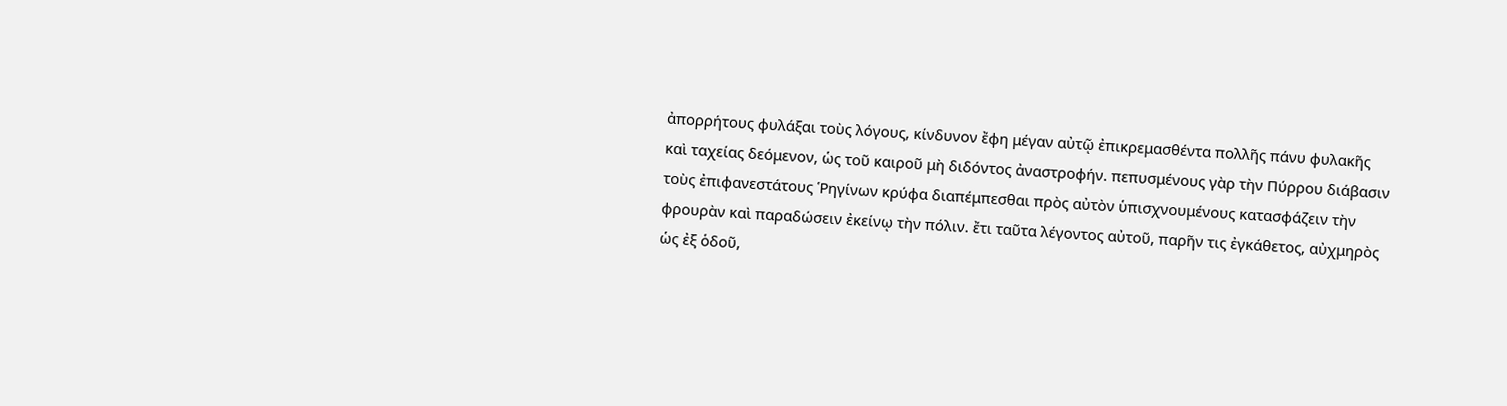ἀπορρήτους φυλάξαι τοὺς λόγους, κίνδυνον ἔφη μέγαν αὐτῷ ἐπικρεμασθέντα πολλῆς πάνυ φυλακῆς καὶ ταχείας δεόμενον, ὡς τοῦ καιροῦ μὴ διδόντος ἀναστροφήν. πεπυσμένους γὰρ τὴν Πύρρου διάβασιν τοὺς ἐπιφανεστάτους Ῥηγίνων κρύφα διαπέμπεσθαι πρὸς αὐτὸν ὑπισχνουμένους κατασφάζειν τὴν φρουρὰν καὶ παραδώσειν ἐκείνῳ τὴν πόλιν. ἔτι ταῦτα λέγοντος αὐτοῦ, παρῆν τις ἐγκάθετος, αὐχμηρὸς ὡς ἐξ ὁδοῦ,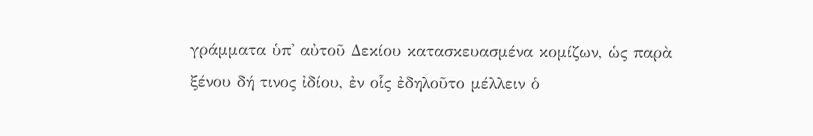γράμματα ὑπ' αὐτοῦ Δεκίου κατασκευασμένα κομίζων, ὡς παρὰ ξένου δή τινος ἰδίου, ἐν οἷς ἐδηλοῦτο μέλλειν ὁ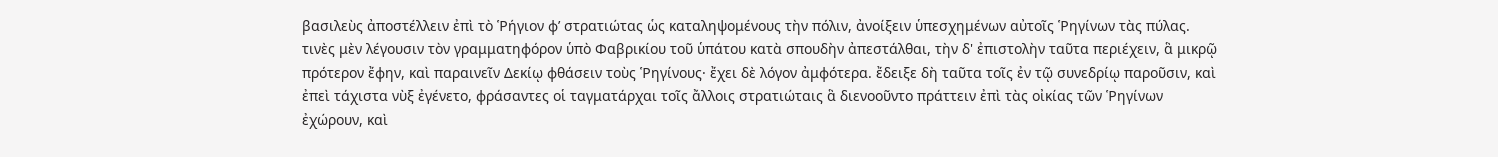βασιλεὺς ἀποστέλλειν ἐπὶ τὸ Ῥήγιον φʹ στρατιώτας ὡς καταληψομένους τὴν πόλιν, ἀνοίξειν ὑπεσχημένων αὐτοῖς Ῥηγίνων τὰς πύλας. τινὲς μὲν λέγουσιν τὸν γραμματηφόρον ὑπὸ Φαβρικίου τοῦ ὑπάτου κατὰ σπουδὴν ἀπεστάλθαι, τὴν δ' ἐπιστολὴν ταῦτα περιέχειν, ἃ μικρῷ πρότερον ἔφην, καὶ παραινεῖν Δεκίῳ φθάσειν τοὺς Ῥηγίνους· ἔχει δὲ λόγον ἀμφότερα. ἔδειξε δὴ ταῦτα τοῖς ἐν τῷ συνεδρίῳ παροῦσιν, καὶ ἐπεὶ τάχιστα νὺξ ἐγένετο, φράσαντες οἱ ταγματάρχαι τοῖς ἄλλοις στρατιώταις ἃ διενοοῦντο πράττειν ἐπὶ τὰς οἰκίας τῶν Ῥηγίνων ἐχώρουν, καὶ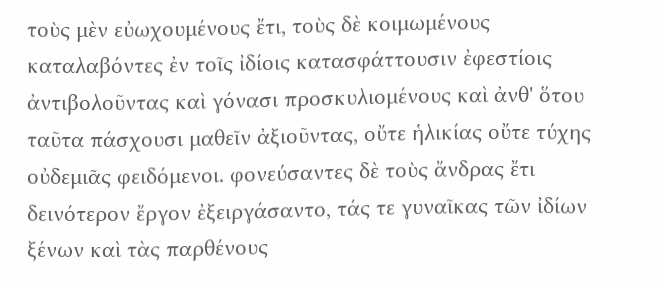τοὺς μὲν εὐωχουμένους ἔτι, τοὺς δὲ κοιμωμένους καταλαβόντες ἐν τοῖς ἰδίοις κατασφάττουσιν ἐφεστίοις ἀντιβολοῦντας καὶ γόνασι προσκυλιομένους καὶ ἀνθ' ὅτου ταῦτα πάσχουσι μαθεῖν ἀξιοῦντας, οὔτε ἡλικίας οὔτε τύχης οὐδεμιᾶς φειδόμενοι. φονεύσαντες δὲ τοὺς ἄνδρας ἔτι δεινότερον ἔργον ἐξειργάσαντο, τάς τε γυναῖκας τῶν ἰδίων ξένων καὶ τὰς παρθένους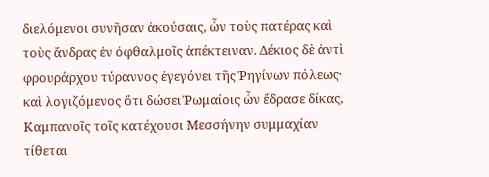διελόμενοι συνῆσαν ἀκούσαις, ὧν τοὺς πατέρας καὶ τοὺς ἄνδρας ἐν ὀφθαλμοῖς ἀπέκτειναν. Δέκιος δὲ ἀντὶ φρουράρχου τύραννος ἐγεγόνει τῆς Ῥηγίνων πόλεως· καὶ λογιζόμενος ὅτι δώσει Ῥωμαίοις ὧν ἔδρασε δίκας, Καμπανοῖς τοῖς κατέχουσι Μεσσήνην συμμαχίαν τίθεται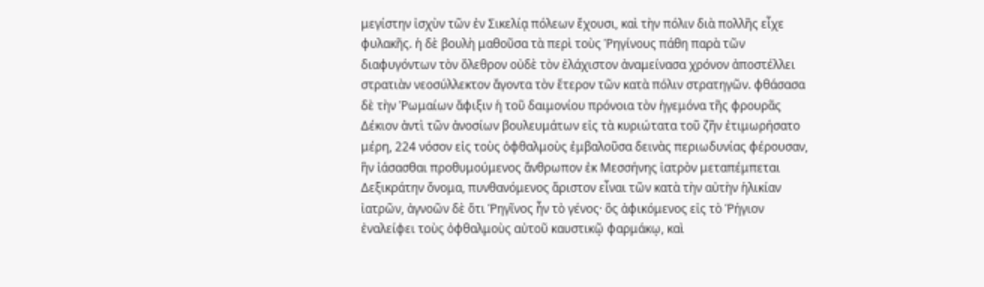μεγίστην ἰσχὺν τῶν ἐν Σικελίᾳ πόλεων ἔχουσι, καὶ τὴν πόλιν διὰ πολλῆς εἶχε φυλακῆς. ἡ δὲ βουλὴ μαθοῦσα τὰ περὶ τοὺς Ῥηγίνους πάθη παρὰ τῶν διαφυγόντων τὸν ὄλεθρον οὐδὲ τὸν ἐλάχιστον ἀναμείνασα χρόνον ἀποστέλλει στρατιὰν νεοσύλλεκτον ἄγοντα τὸν ἕτερον τῶν κατὰ πόλιν στρατηγῶν. φθάσασα δὲ τὴν Ῥωμαίων ἄφιξιν ἡ τοῦ δαιμονίου πρόνοια τὸν ἡγεμόνα τῆς φρουρᾶς Δέκιον ἀντὶ τῶν ἀνοσίων βουλευμάτων εἰς τὰ κυριώτατα τοῦ ζῆν ἐτιμωρήσατο μέρη, 224 νόσον εἰς τοὺς ὀφθαλμοὺς ἐμβαλοῦσα δεινὰς περιωδυνίας φέρουσαν, ἣν ἰάσασθαι προθυμούμενος ἄνθρωπον ἐκ Μεσσήνης ἰατρὸν μεταπέμπεται Δεξικράτην ὄνομα, πυνθανόμενος ἄριστον εἶναι τῶν κατὰ τὴν αὐτὴν ἡλικίαν ἰατρῶν, ἀγνοῶν δὲ ὅτι Ῥηγῖνος ἦν τὸ γένος· ὃς ἀφικόμενος εἰς τὸ Ῥήγιον ἐναλείφει τοὺς ὀφθαλμοὺς αὐτοῦ καυστικῷ φαρμάκῳ, καὶ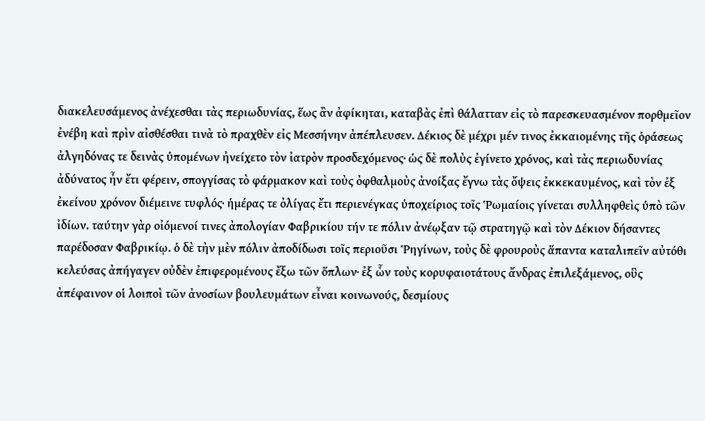διακελευσάμενος ἀνέχεσθαι τὰς περιωδυνίας, ἕως ἂν ἀφίκηται, καταβὰς ἐπὶ θάλατταν εἰς τὸ παρεσκευασμένον πορθμεῖον ἐνέβη καὶ πρὶν αἰσθέσθαι τινὰ τὸ πραχθὲν εἰς Μεσσήνην ἀπέπλευσεν. Δέκιος δὲ μέχρι μέν τινος ἐκκαιομένης τῆς ὁράσεως ἀλγηδόνας τε δεινὰς ὑπομένων ἠνείχετο τὸν ἰατρὸν προσδεχόμενος· ὡς δὲ πολὺς ἐγίνετο χρόνος, καὶ τὰς περιωδυνίας ἀδύνατος ἦν ἔτι φέρειν, σπογγίσας τὸ φάρμακον καὶ τοὺς ὀφθαλμοὺς ἀνοίξας ἔγνω τὰς ὄψεις ἐκκεκαυμένος, καὶ τὸν ἐξ ἐκείνου χρόνον διέμεινε τυφλός· ἡμέρας τε ὀλίγας ἔτι περιενέγκας ὑποχείριος τοῖς Ῥωμαίοις γίνεται συλληφθεὶς ὑπὸ τῶν ἰδίων. ταύτην γὰρ οἰόμενοί τινες ἀπολογίαν Φαβρικίου τήν τε πόλιν ἀνέῳξαν τῷ στρατηγῷ καὶ τὸν Δέκιον δήσαντες παρέδοσαν Φαβρικίῳ. ὁ δὲ τὴν μὲν πόλιν ἀποδίδωσι τοῖς περιοῦσι Ῥηγίνων, τοὺς δὲ φρουροὺς ἅπαντα καταλιπεῖν αὐτόθι κελεύσας ἀπήγαγεν οὐδὲν ἐπιφερομένους ἔξω τῶν ὅπλων· ἐξ ὧν τοὺς κορυφαιοτάτους ἄνδρας ἐπιλεξάμενος, οὓς ἀπέφαινον οἱ λοιποὶ τῶν ἀνοσίων βουλευμάτων εἶναι κοινωνούς, δεσμίους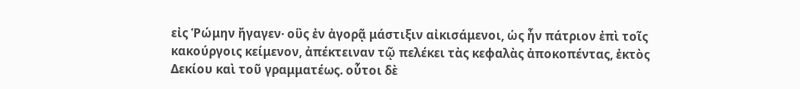εἰς Ῥώμην ἤγαγεν· οὓς ἐν ἀγορᾷ μάστιξιν αἰκισάμενοι, ὡς ἦν πάτριον ἐπὶ τοῖς κακούργοις κείμενον, ἀπέκτειναν τῷ πελέκει τὰς κεφαλὰς ἀποκοπέντας, ἐκτὸς Δεκίου καὶ τοῦ γραμματέως. οὗτοι δὲ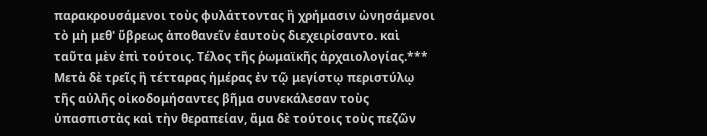παρακρουσάμενοι τοὺς φυλάττοντας ἢ χρήμασιν ὠνησάμενοι τὸ μὴ μεθ' ὕβρεως ἀποθανεῖν ἑαυτοὺς διεχειρίσαντο. καὶ ταῦτα μὲν ἐπὶ τούτοις. Τέλος τῆς ῥωμαϊκῆς ἀρχαιολογίας.*** Μετὰ δὲ τρεῖς ἢ τέτταρας ἡμέρας ἐν τῷ μεγίστῳ περιστύλῳ τῆς αὐλῆς οἰκοδομήσαντες βῆμα συνεκάλεσαν τοὺς ὑπασπιστὰς καὶ τὴν θεραπείαν, ἅμα δὲ τούτοις τοὺς πεζῶν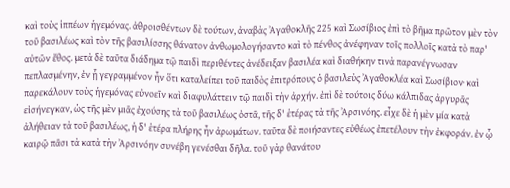καὶ τοὺς ἱππέων ἡγεμόνας. ἀθροισθέντων δὲ τούτων, ἀναβὰς Ἀγαθοκλῆς 225 καὶ Σωσίβιος ἐπὶ τὸ βῆμα πρῶτον μὲν τὸν τοῦ βασιλέως καὶ τὸν τῆς βασιλίσσης θάνατον ἀνθωμολογήσαντο καὶ τὸ πένθος ἀνέφηναν τοῖς πολλοῖς κατὰ τὸ παρ' αὐτῶν ἔθος. μετὰ δὲ ταῦτα διάδημα τῷ παιδὶ περιθέντες ἀνέδειξαν βασιλέα καὶ διαθήκην τινὰ παρανέγνωσαν πεπλασμένην, ἐν ᾗ γεγραμμένον ἦν ὅτι καταλείπει τοῦ παιδὸς ἐπιτρόπους ὁ βασιλεὺς Ἀγαθοκλέα καὶ Σωσίβιον· καὶ παρεκάλουν τοὺς ἡγεμόνας εὐνοεῖν καὶ διαφυλάττειν τῷ παιδὶ τὴν ἀρχήν. ἐπὶ δὲ τούτοις δύω κάλπιδας ἀργυρᾶς εἰσήνεγκαν, ὡς τῆς μὲν μιᾶς ἐχούσης τὰ τοῦ βασιλέως ὀστᾶ, τῆς δ' ἑτέρας τὰ τῆς Ἀρσινόης. εἶχε δὲ ἡ μὲν μία κατὰ ἀλήθειαν τὰ τοῦ βασιλέως, ἡ δ' ἑτέρα πλήρης ἦν ἀρωμάτων. ταῦτα δὲ ποιήσαντες εὐθέως ἐπετέλουν τὴν ἐκφοράν. ἐν ᾧ καιρῷ πᾶσι τὰ κατὰ τὴν Ἀρσινόην συνέβη γενέσθαι δῆλα. τοῦ γὰρ θανάτου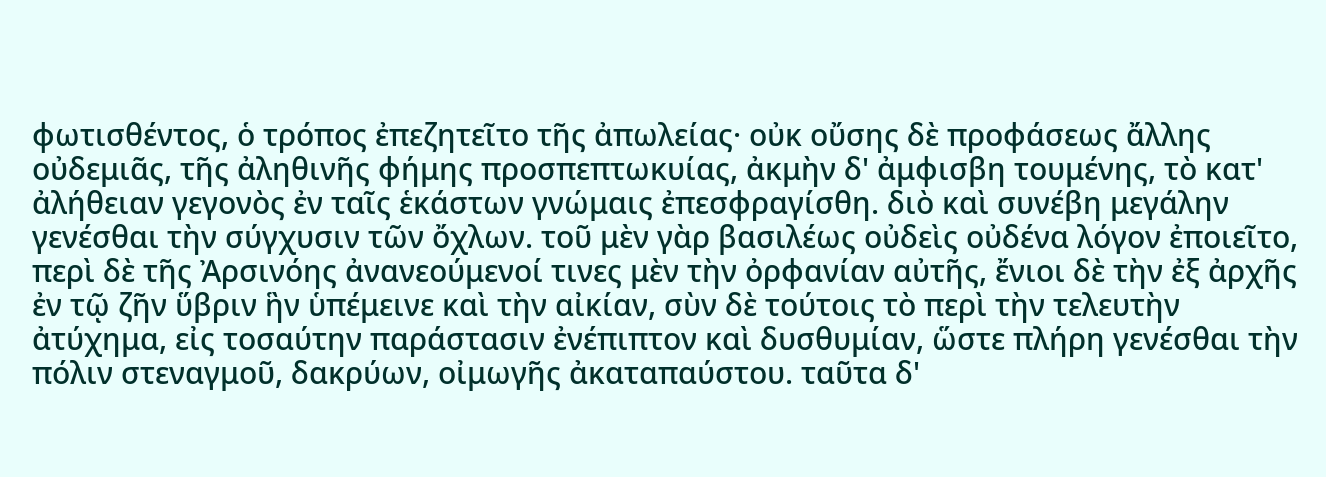φωτισθέντος, ὁ τρόπος ἐπεζητεῖτο τῆς ἀπωλείας· οὐκ οὔσης δὲ προφάσεως ἄλλης οὐδεμιᾶς, τῆς ἀληθινῆς φήμης προσπεπτωκυίας, ἀκμὴν δ' ἀμφισβη τουμένης, τὸ κατ' ἀλήθειαν γεγονὸς ἐν ταῖς ἑκάστων γνώμαις ἐπεσφραγίσθη. διὸ καὶ συνέβη μεγάλην γενέσθαι τὴν σύγχυσιν τῶν ὄχλων. τοῦ μὲν γὰρ βασιλέως οὐδεὶς οὐδένα λόγον ἐποιεῖτο, περὶ δὲ τῆς Ἀρσινόης ἀνανεούμενοί τινες μὲν τὴν ὀρφανίαν αὐτῆς, ἔνιοι δὲ τὴν ἐξ ἀρχῆς ἐν τῷ ζῆν ὕβριν ἣν ὑπέμεινε καὶ τὴν αἰκίαν, σὺν δὲ τούτοις τὸ περὶ τὴν τελευτὴν ἀτύχημα, εἰς τοσαύτην παράστασιν ἐνέπιπτον καὶ δυσθυμίαν, ὥστε πλήρη γενέσθαι τὴν πόλιν στεναγμοῦ, δακρύων, οἰμωγῆς ἀκαταπαύστου. ταῦτα δ'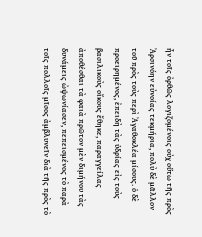ἦν τοῖς ὀρθῶς λογιζομένοις οὐχ οὕτω τῆς πρὸς Ἀρσινόην εὐνοίας τεκμήρια, πολὺ δὲ μᾶλλον τοῦ πρὸς τοὺς περὶ Ἀγαθοκλέα μίσους. ὁ δὲ προειρημένος, ἐπειδὴ τὰς ὑδρίας εἰς τοὺς βασιλικοὺς οἴκους ἔθηκε, παραγγείλας ἀποθέσθαι τὰ φαιὰ πρῶτον μὲν διμήνου τὰς δυνάμεις ὠψωνίασεν, πεπεισμένος τὸ παρὰ τοῖς πολλοῖς μῖσος ἀμβλυνεῖν διὰ τῆς πρὸς τὸ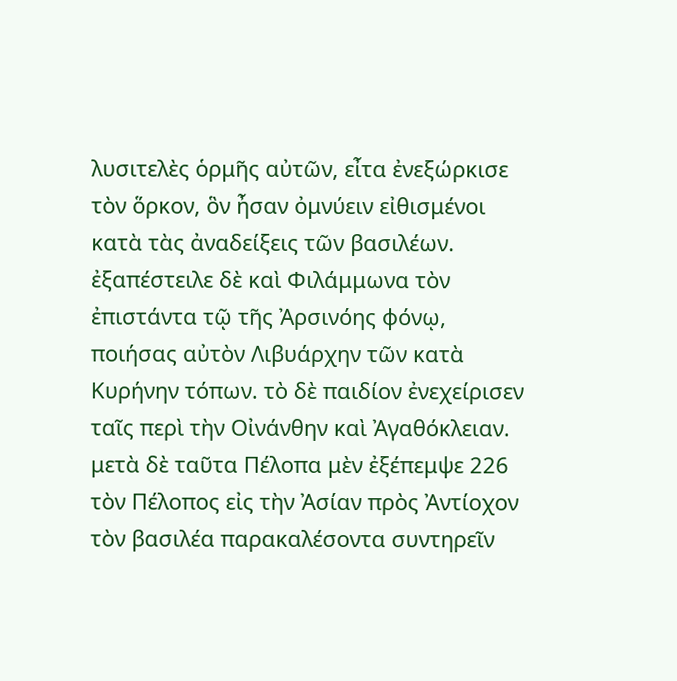λυσιτελὲς ὁρμῆς αὐτῶν, εἶτα ἐνεξώρκισε τὸν ὅρκον, ὃν ἦσαν ὀμνύειν εἰθισμένοι κατὰ τὰς ἀναδείξεις τῶν βασιλέων. ἐξαπέστειλε δὲ καὶ Φιλάμμωνα τὸν ἐπιστάντα τῷ τῆς Ἀρσινόης φόνῳ, ποιήσας αὐτὸν Λιβυάρχην τῶν κατὰ Κυρήνην τόπων. τὸ δὲ παιδίον ἐνεχείρισεν ταῖς περὶ τὴν Οἰνάνθην καὶ Ἀγαθόκλειαν. μετὰ δὲ ταῦτα Πέλοπα μὲν ἐξέπεμψε 226 τὸν Πέλοπος εἰς τὴν Ἀσίαν πρὸς Ἀντίοχον τὸν βασιλέα παρακαλέσοντα συντηρεῖν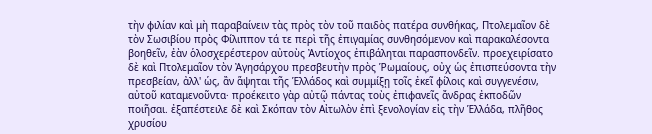τὴν φιλίαν καὶ μὴ παραβαίνειν τὰς πρὸς τὸν τοῦ παιδὸς πατέρα συνθήκας, Πτολεμαῖον δὲ τὸν Σωσιβίου πρὸς Φίλιππον τά τε περὶ τῆς ἐπιγαμίας συνθησόμενον καὶ παρακαλέσοντα βοηθεῖν, ἐὰν ὁλοσχερέστερον αὐτοὺς Ἀντίοχος ἐπιβάληται παρασπονδεῖν. προεχειρίσατο δὲ καὶ Πτολεμαῖον τὸν Ἀγησάρχου πρεσβευτὴν πρὸς Ῥωμαίους, οὐχ ὡς ἐπισπεύσοντα τὴν πρεσβείαν, ἀλλ' ὡς, ἂν ἅψηται τῆς Ἑλλάδος καὶ συμμίξῃ τοῖς ἐκεῖ φίλοις καὶ συγγενέσιν, αὐτοῦ καταμενοῦντα· προέκειτο γὰρ αὐτῷ πάντας τοὺς ἐπιφανεῖς ἄνδρας ἐκποδῶν ποιῆσαι. ἐξαπέστειλε δὲ καὶ Σκόπαν τὸν Αἰτωλὸν ἐπὶ ξενολογίαν εἰς τὴν Ἑλλάδα, πλῆθος χρυσίου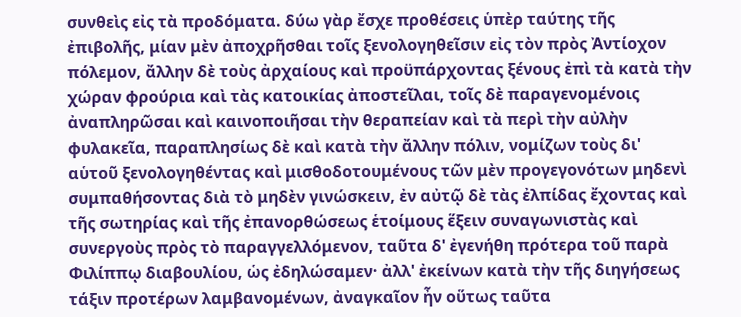συνθεὶς εἰς τὰ προδόματα. δύω γὰρ ἔσχε προθέσεις ὑπὲρ ταύτης τῆς ἐπιβολῆς, μίαν μὲν ἀποχρῆσθαι τοῖς ξενολογηθεῖσιν εἰς τὸν πρὸς Ἀντίοχον πόλεμον, ἄλλην δὲ τοὺς ἀρχαίους καὶ προϋπάρχοντας ξένους ἐπὶ τὰ κατὰ τὴν χώραν φρούρια καὶ τὰς κατοικίας ἀποστεῖλαι, τοῖς δὲ παραγενομένοις ἀναπληρῶσαι καὶ καινοποιῆσαι τὴν θεραπείαν καὶ τὰ περὶ τὴν αὐλὴν φυλακεῖα, παραπλησίως δὲ καὶ κατὰ τὴν ἄλλην πόλιν, νομίζων τοὺς δι' αὑτοῦ ξενολογηθέντας καὶ μισθοδοτουμένους τῶν μὲν προγεγονότων μηδενὶ συμπαθήσοντας διὰ τὸ μηδὲν γινώσκειν, ἐν αὐτῷ δὲ τὰς ἐλπίδας ἔχοντας καὶ τῆς σωτηρίας καὶ τῆς ἐπανορθώσεως ἑτοίμους ἕξειν συναγωνιστὰς καὶ συνεργοὺς πρὸς τὸ παραγγελλόμενον, ταῦτα δ' ἐγενήθη πρότερα τοῦ παρὰ Φιλίππῳ διαβουλίου, ὡς ἐδηλώσαμεν· ἀλλ' ἐκείνων κατὰ τὴν τῆς διηγήσεως τάξιν προτέρων λαμβανομένων, ἀναγκαῖον ἦν οὕτως ταῦτα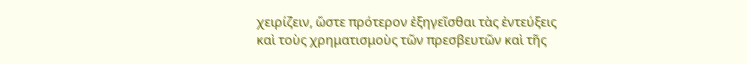χειρίζειν, ὥστε πρότερον ἐξηγεῖσθαι τὰς ἐντεύξεις καὶ τοὺς χρηματισμοὺς τῶν πρεσβευτῶν καὶ τῆς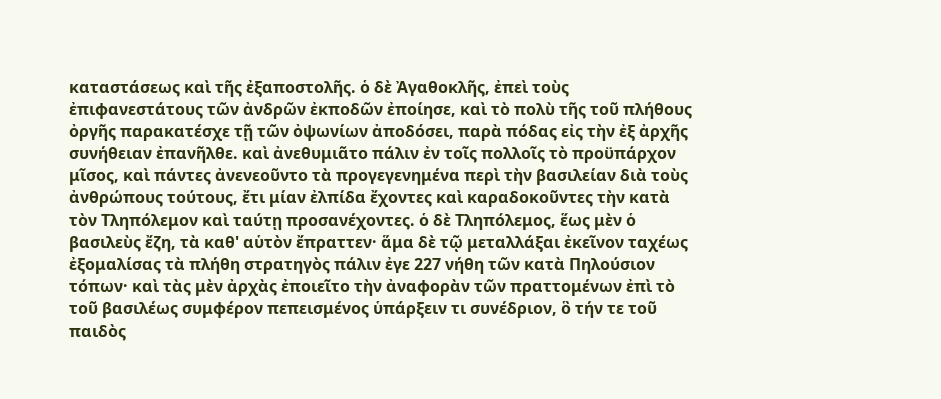καταστάσεως καὶ τῆς ἐξαποστολῆς. ὁ δὲ Ἀγαθοκλῆς, ἐπεὶ τοὺς ἐπιφανεστάτους τῶν ἀνδρῶν ἐκποδῶν ἐποίησε, καὶ τὸ πολὺ τῆς τοῦ πλήθους ὀργῆς παρακατέσχε τῇ τῶν ὀψωνίων ἀποδόσει, παρὰ πόδας εἰς τὴν ἐξ ἀρχῆς συνήθειαν ἐπανῆλθε. καὶ ἀνεθυμιᾶτο πάλιν ἐν τοῖς πολλοῖς τὸ προϋπάρχον μῖσος, καὶ πάντες ἀνενεοῦντο τὰ προγεγενημένα περὶ τὴν βασιλείαν διὰ τοὺς ἀνθρώπους τούτους, ἔτι μίαν ἐλπίδα ἔχοντες καὶ καραδοκοῦντες τὴν κατὰ τὸν Τληπόλεμον καὶ ταύτῃ προσανέχοντες. ὁ δὲ Τληπόλεμος, ἕως μὲν ὁ βασιλεὺς ἔζη, τὰ καθ' αὑτὸν ἔπραττεν· ἅμα δὲ τῷ μεταλλάξαι ἐκεῖνον ταχέως ἐξομαλίσας τὰ πλήθη στρατηγὸς πάλιν ἐγε 227 νήθη τῶν κατὰ Πηλούσιον τόπων· καὶ τὰς μὲν ἀρχὰς ἐποιεῖτο τὴν ἀναφορὰν τῶν πραττομένων ἐπὶ τὸ τοῦ βασιλέως συμφέρον πεπεισμένος ὑπάρξειν τι συνέδριον, ὃ τήν τε τοῦ παιδὸς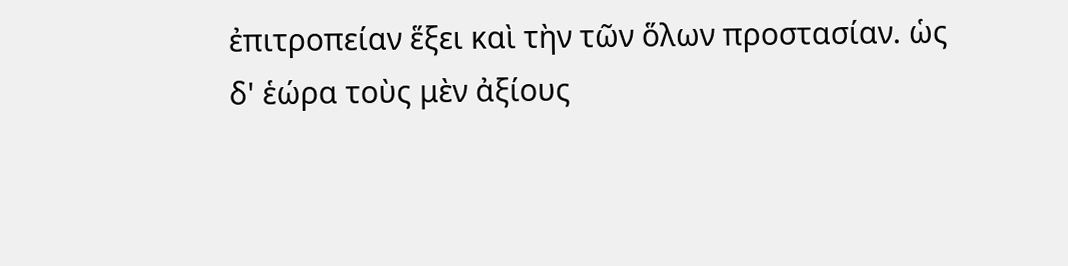ἐπιτροπείαν ἕξει καὶ τὴν τῶν ὅλων προστασίαν. ὡς δ' ἑώρα τοὺς μὲν ἀξίους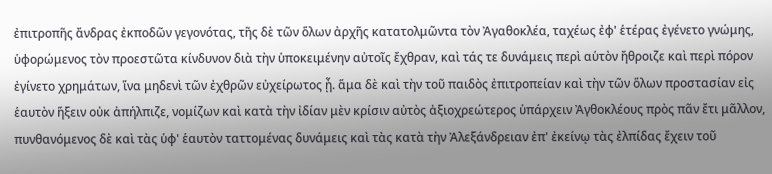ἐπιτροπῆς ἄνδρας ἐκποδῶν γεγονότας, τῆς δὲ τῶν ὅλων ἀρχῆς κατατολμῶντα τὸν Ἀγαθοκλέα, ταχέως ἐφ' ἑτέρας ἐγένετο γνώμης, ὑφορώμενος τὸν προεστῶτα κίνδυνον διὰ τὴν ὑποκειμένην αὐτοῖς ἔχθραν, καὶ τάς τε δυνάμεις περὶ αὑτὸν ἤθροιζε καὶ περὶ πόρον ἐγίνετο χρημάτων, ἵνα μηδενὶ τῶν ἐχθρῶν εὐχείρωτος ᾖ. ἅμα δὲ καὶ τὴν τοῦ παιδὸς ἐπιτροπείαν καὶ τὴν τῶν ὅλων προστασίαν εἰς ἑαυτὸν ἥξειν οὐκ ἀπήλπιζε, νομίζων καὶ κατὰ τὴν ἰδίαν μὲν κρίσιν αὐτὸς ἀξιοχρεώτερος ὑπάρχειν Ἀγθοκλέους πρὸς πᾶν ἔτι μᾶλλον, πυνθανόμενος δὲ καὶ τὰς ὑφ' ἑαυτὸν ταττομένας δυνάμεις καὶ τὰς κατὰ τὴν Ἀλεξάνδρειαν ἐπ' ἐκείνῳ τὰς ἐλπίδας ἔχειν τοῦ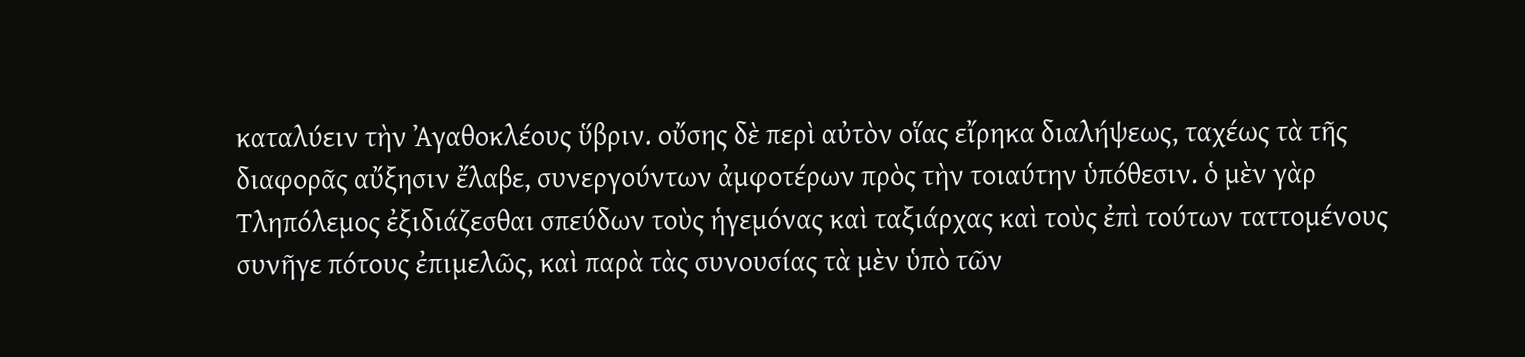καταλύειν τὴν Ἀγαθοκλέους ὕβριν. οὔσης δὲ περὶ αὐτὸν οἵας εἴρηκα διαλήψεως, ταχέως τὰ τῆς διαφορᾶς αὔξησιν ἔλαβε, συνεργούντων ἀμφοτέρων πρὸς τὴν τοιαύτην ὑπόθεσιν. ὁ μὲν γὰρ Τληπόλεμος ἐξιδιάζεσθαι σπεύδων τοὺς ἡγεμόνας καὶ ταξιάρχας καὶ τοὺς ἐπὶ τούτων ταττομένους συνῆγε πότους ἐπιμελῶς, καὶ παρὰ τὰς συνουσίας τὰ μὲν ὑπὸ τῶν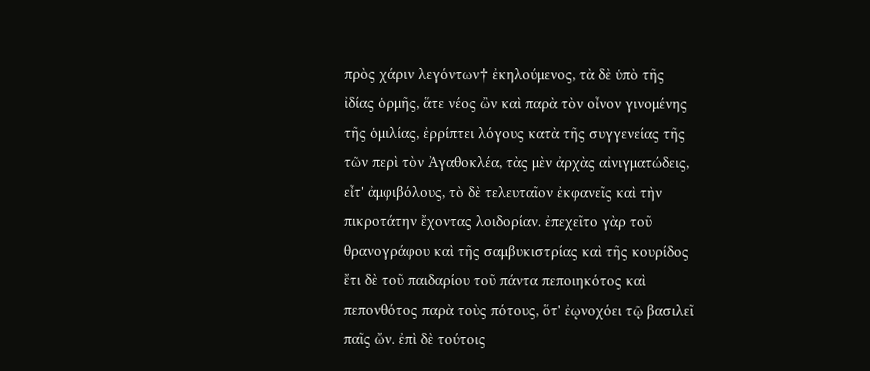πρὸς χάριν λεγόντων† ἐκηλούμενος, τὰ δὲ ὑπὸ τῆς ἰδίας ὁρμῆς, ἅτε νέος ὢν καὶ παρὰ τὸν οἶνον γινομένης τῆς ὁμιλίας, ἐρρίπτει λόγους κατὰ τῆς συγγενείας τῆς τῶν περὶ τὸν Ἀγαθοκλέα, τὰς μὲν ἀρχὰς αἰνιγματώδεις, εἶτ' ἀμφιβόλους, τὸ δὲ τελευταῖον ἐκφανεῖς καὶ τὴν πικροτάτην ἔχοντας λοιδορίαν. ἐπεχεῖτο γὰρ τοῦ θρανογράφου καὶ τῆς σαμβυκιστρίας καὶ τῆς κουρίδος ἔτι δὲ τοῦ παιδαρίου τοῦ πάντα πεποιηκότος καὶ πεπονθότος παρὰ τοὺς πότους, ὅτ' ἐῳνοχόει τῷ βασιλεῖ παῖς ὤν. ἐπὶ δὲ τούτοις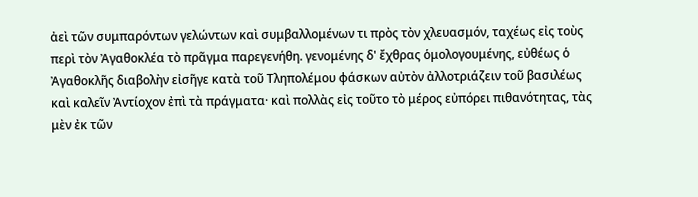ἀεὶ τῶν συμπαρόντων γελώντων καὶ συμβαλλομένων τι πρὸς τὸν χλευασμόν, ταχέως εἰς τοὺς περὶ τὸν Ἀγαθοκλέα τὸ πρᾶγμα παρεγενήθη. γενομένης δ' ἔχθρας ὁμολογουμένης, εὐθέως ὁ Ἀγαθοκλῆς διαβολὴν εἰσῆγε κατὰ τοῦ Τληπολέμου φάσκων αὐτὸν ἀλλοτριάζειν τοῦ βασιλέως καὶ καλεῖν Ἀντίοχον ἐπὶ τὰ πράγματα· καὶ πολλὰς εἰς τοῦτο τὸ μέρος εὐπόρει πιθανότητας, τὰς μὲν ἐκ τῶν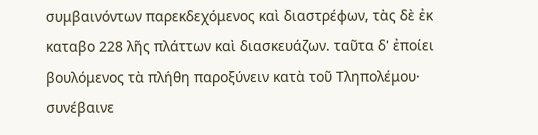συμβαινόντων παρεκδεχόμενος καὶ διαστρέφων, τὰς δὲ ἐκ καταβο 228 λῆς πλάττων καὶ διασκευάζων. ταῦτα δ' ἐποίει βουλόμενος τὰ πλήθη παροξύνειν κατὰ τοῦ Τληπολέμου· συνέβαινε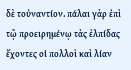δὲ τοὐναντίον. πάλαι γὰρ ἐπὶ τῷ προειρημένῳ τὰς ἐλπίδας ἔχοντες οἱ πολλοὶ καὶ λίαν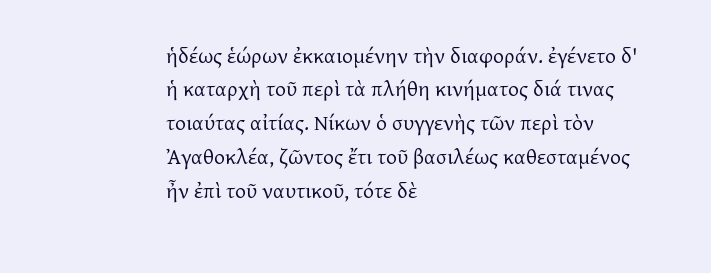ἡδέως ἑώρων ἐκκαιομένην τὴν διαφοράν. ἐγένετο δ' ἡ καταρχὴ τοῦ περὶ τὰ πλήθη κινήματος διά τινας τοιαύτας αἰτίας. Νίκων ὁ συγγενὴς τῶν περὶ τὸν Ἀγαθοκλέα, ζῶντος ἔτι τοῦ βασιλέως καθεσταμένος ἦν ἐπὶ τοῦ ναυτικοῦ, τότε δὲ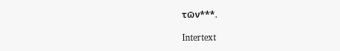τῶν***.

Intertext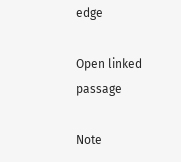edge

Open linked passage

Note